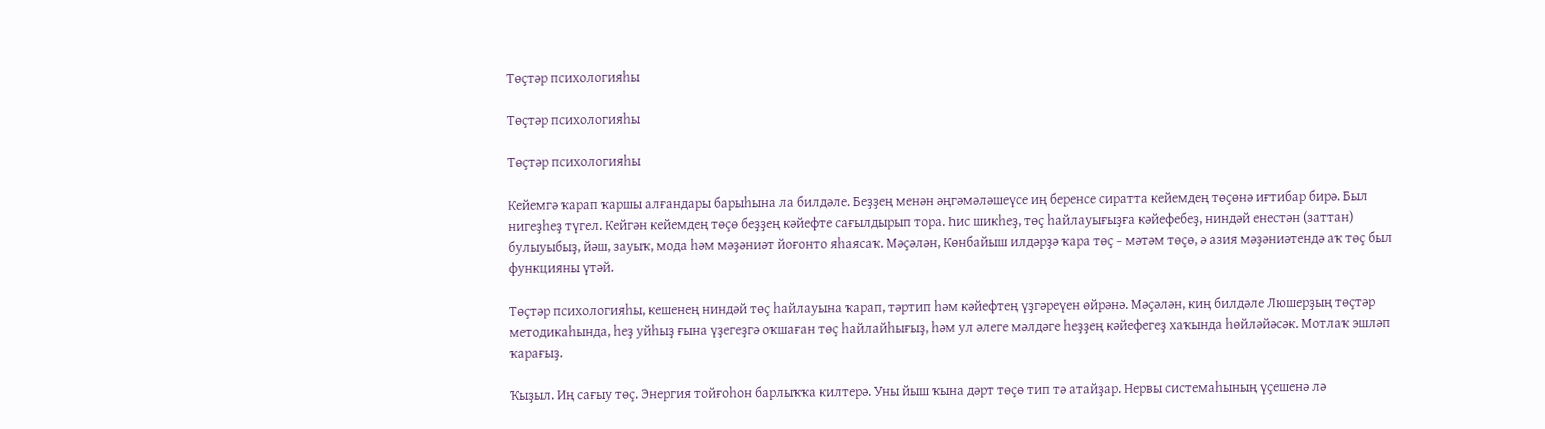Төҫтәр психологияһы

Төҫтәр психологияһы

Төҫтәр психологияһы

Кейемгә ҡарап ҡаршы алғандары барыһына ла билдәле. Беҙҙең менән әңгәмәләшеүсе иң беренсе сиратта кейемдең төҫөнә иғтибар бирә. Был нигеҙһеҙ түгел. Кейгән кейемдең төҫө беҙҙең кәйефте сағылдырып тора. Һис шикһеҙ, төҫ һайлауығыҙға кәйефебеҙ, ниндәй енестән (заттан) булыуыбыҙ, йәш, зауыҡ, мода һәм мәҙәниәт йоғонто яһаясаҡ. Мәҫәлән, Көнбайыш илдәрҙә ҡара төҫ − мәтәм төҫө, ә азия мәҙәниәтендә аҡ төҫ был функцияны үтәй.

Төҫтәр психологияһы, кешенең ниндәй төҫ һайлауына ҡарап, тәртип һәм кәйефтең үҙгәреүен өйрәнә. Мәҫәлән, киң билдәле Люшерҙың төҫтәр методикаһында, һеҙ уйһыҙ ғына үҙегеҙгә оҡшаған төҫ һайлайһығыҙ, һәм ул әлеге мәлдәге һеҙҙең кәйефегеҙ хаҡында һөйләйәсәк. Мотлаҡ эшләп ҡарағыҙ.

Ҡыҙыл. Иң сағыу төҫ. Энергия тойғоһон барлыҡҡа килтерә. Уны йыш ҡына дәрт төҫө тип тә атайҙар. Нервы системаһының үҫешенә лә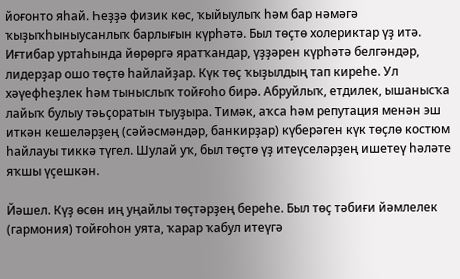йоғонто яһай. Һеҙҙә физик көс, ҡыйыулыҡ һәм бар нәмәгә ҡыҙыҡһыныусанлыҡ барлығын күрһәтә. Был төҫтө холериктар үҙ итә. Иғтибар уртаһында йөрөргә яратҡандар, үҙҙәрен күрһәтә белгәндәр, лидерҙар ошо төҫтө һайлайҙар. Күк төҫ ҡыҙылдың тап киреһе. Ул хәүефһеҙлек һәм тыныслыҡ тойғоһо бирә. Абруйлыҡ, етдилек, ышанысҡа лайыҡ булыу тәьҫоратын тыуҙыра. Тимәк, аҡса һәм репутация менән эш иткән кешеләрҙең (сәйәсмәндәр, банкирҙар) күберәген күк төҫлө костюм һайлауы тиккә түгел. Шулай уҡ, был төҫтө үҙ итеүселәрҙең ишетеү һәләте яҡшы үҫешкән.

Йәшел. Күҙ өсөн иң уңайлы төҫтәрҙең береһе. Был төҫ тәбиғи йәмлелек (гармония) тойғоһон уята, ҡарар ҡабул итеүгә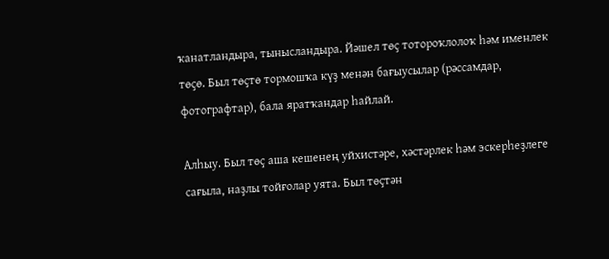ҡанатландыра, тынысландыра. Йәшел төҫ тотороҡлолоҡ һәм именлек төҫө. Был төҫтө тормошҡа күҙ менән бағыусылар (рәссамдар, фотографтар), бала яратҡандар һайлай.

Алһыу. Был төҫ аша кешенең уйхистәре, хәстәрлек һәм эскерһеҙлеге сағыла, наҙлы тойғолар уята. Был төҫтән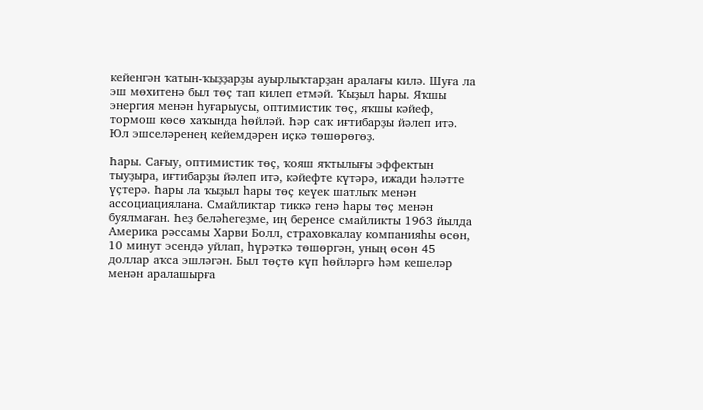кейенгән ҡатын-ҡыҙҙарҙы ауырлыҡтарҙан аралағы килә. Шуға ла эш мөхитенә был төҫ тап килеп етмәй. Ҡыҙыл һары. Яҡшы энергия менән һуғарыусы, оптимистик төҫ, яҡшы кәйеф, тормош көсө хаҡында һөйләй. Һәр саҡ иғтибарҙы йәлеп итә. Юл эшселәренең кейемдәрен иҫкә төшөрөгөҙ.

Һары. Сағыу, оптимистик төҫ, ҡояш яҡтылығы эффектын тыуҙыра, иғтибарҙы йәлеп итә, кәйефте күтәрә, ижади һәләтте үҫтерә. Һары ла ҡыҙыл һары төҫ кеүек шатлыҡ менән ассоциациялана. Смайликтар тиккә генә һары төҫ менән буялмаған. Һеҙ беләһегеҙме, иң беренсе смайликты 1963 йылда Америка рәссамы Харви Болл, страховкалау компанияһы өсөн, 10 минут эсендә уйлап, һүрәткә төшөргән, уның өсөн 45 доллар аҡса эшләгән. Был төҫтө күп һөйләргә һәм кешеләр менән аралашырға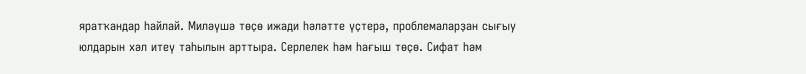яратҡандар һайлай. Миләүшә төҫө ижади һәләтте үҫтерә, проблемаларҙан сығыу юлдарын хәл итеү таһылын арттыра. Серлелек һәм һағыш төҫө. Сифат һәм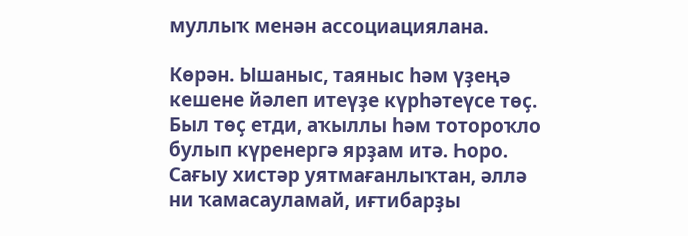муллыҡ менән ассоциациялана.

Көрән. Ышаныс, таяныс һәм үҙеңә кешене йәлеп итеүҙе күрһәтеүсе төҫ. Был төҫ етди, аҡыллы һәм тотороҡло булып күренергә ярҙам итә. Һоро. Сағыу хистәр уятмағанлыҡтан, әллә ни ҡамасауламай, иғтибарҙы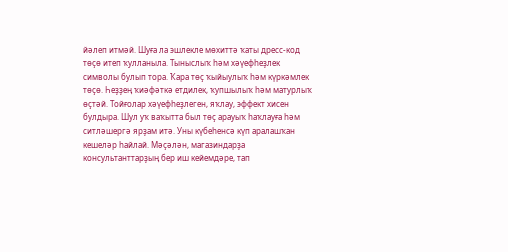йәлеп итмәй. Шуға ла эшлекле мөхиттә ҡаты дресс-код төҫө итеп ҡулланыла. Тыныслыҡ һәм хәүефһеҙлек символы булып тора. Ҡара төҫ ҡыйыулыҡ һәм күркәмлек төҫө. Һеҙҙең ҡиәфәткә етдилек, ҡупшылыҡ һәм матурлыҡ өҫтәй. Тойғолар хәүефһеҙлеген, яҡлау, эффект хисен булдыра. Шул уҡ ваҡытта был төҫ арауыҡ һаҡлауға һәм ситләшергә ярҙам итә. Уны күбеһенсә күп аралашҡан кешеләр һайлай. Мәҫәлән, магазиндарҙа консультанттарҙың бер иш кейемдәре, тап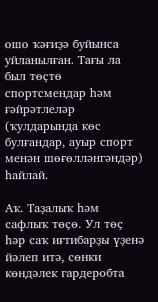ошо ҡәғиҙә буйынса уйланылған. Тағы ла был төҫтө спортсмендар һәм ғәйрәтлеләр (ҡулдарында көс булғандар, ауыр спорт менән шөғөлләнгәндәр) һайлай.

Аҡ. Таҙалыҡ һәм сафлыҡ төҫө. Ул төҫ һәр саҡ иғтибарҙы үҙенә йәлеп итә, сөнки көндәлек гардеробта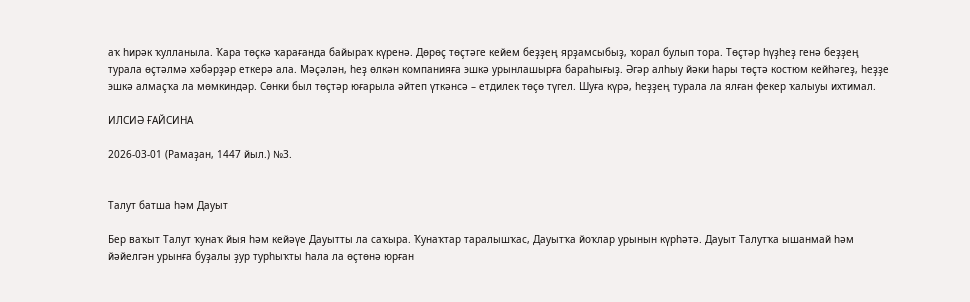аҡ һирәк ҡулланыла. Ҡара төҫкә ҡарағанда байыраҡ күренә. Дөрөҫ төҫтәге кейем беҙҙең ярҙамсыбыҙ, ҡорал булып тора. Төҫтәр һүҙһеҙ генә беҙҙең турала өҫтәлмә хәбәрҙәр еткерә ала. Мәҫәлән, һеҙ өлкән компанияға эшкә урынлашырға бараһығыҙ. Әгәр алһыу йәки һары төҫтә костюм кейһәгеҙ, һеҙҙе эшкә алмаҫҡа ла мөмкиндәр. Сөнки был төҫтәр юғарыла әйтеп үткәнсә – етдилек төҫө түгел. Шуға күрә, һеҙҙең турала ла ялған фекер ҡалыуы ихтимал.

ИЛСИӘ ҒАЙСИНА

2026-03-01 (Рамаҙан, 1447 йыл.) №3.


Талут батша һәм Дауыт

Бер ваҡыт Талут ҡунаҡ йыя һәм кейәүе Дауытты ла саҡыра. Ҡунаҡтар таралышҡас, Дауытҡа йоҡлар урынын күрһәтә. Дауыт Талутҡа ышанмай һәм йәйелгән урынға буҙалы ҙур турһыҡты һала ла өҫтөнә юрған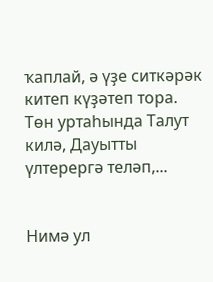ҡаплай, ә үҙе ситкәрәк китеп күҙәтеп тора.   Төн уртаһында Талут килә, Дауытты үлтерергә теләп,...


Нимә ул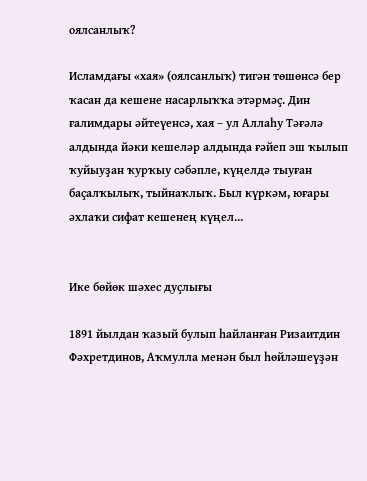оялсанлыҡ?

Исламдағы «хая» (оялсанлыҡ) тигән төшөнсә бер ҡасан да кешене насарлыҡҡа этәрмәҫ. Дин ғалимдары әйтеүенсә, хая – ул Аллаһу Тәғәлә алдында йәки кешеләр алдында ғәйеп эш ҡылып ҡуйыуҙан ҡурҡыу сәбәпле, күңелдә тыуған баҫалҡылыҡ, тыйнаҡлыҡ. Был күркәм, юғары әхлаҡи сифат кешенең күңел...


Ике бөйөк шәхес дуҫлығы

1891 йылдан ҡазый булып һайланған Ризаитдин Фәхретдинов, Аҡмулла менән был һөйләшеүҙән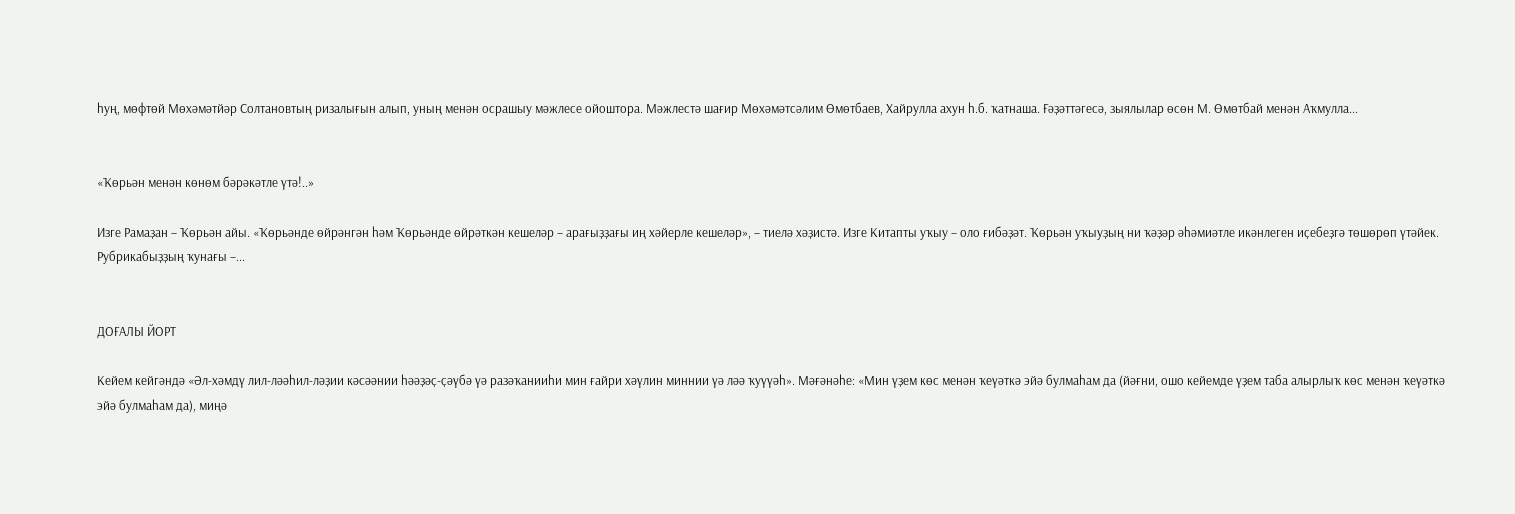һуң, мөфтөй Мөхәмәтйәр Солтановтың ризалығын алып, уның менән осрашыу мәжлесе ойоштора. Мәжлестә шағир Мөхәмәтсәлим Өмөтбаев, Хайрулла ахун һ.б. ҡатнаша. Ғәҙәттәгесә, зыялылар өсөн М. Өмөтбай менән Аҡмулла...


«Ҡөрьән менән көнөм бәрәкәтле үтә!..»

Изге Рамаҙан – Ҡөрьән айы. «Ҡөрьәнде өйрәнгән һәм Ҡөрьәнде өйрәткән кешеләр – арағыҙҙағы иң хәйерле кешеләр», – тиелә хәҙистә. Изге Китапты уҡыу – оло ғибәҙәт. Ҡөрьән уҡыуҙың ни ҡәҙәр әһәмиәтле икәнлеген иҫебеҙгә төшөрөп үтәйек. Рубрикабыҙҙың ҡунағы –...


ДОҒАЛЫ ЙОРТ

Кейем кейгәндә «Әл-хәмдү лил-ләәһил-ләҙии кәсәәнии һәәҙәҫ-ҫәүбә үә разәҡанииһи мин ғайри хәүлин миннии үә ләә ҡуүүәһ». Мәғәнәһе: «Мин үҙем көс менән ҡеүәткә эйә булмаһам да (йәғни, ошо кейемде үҙем таба алырлыҡ көс менән ҡеүәткә эйә булмаһам да), миңә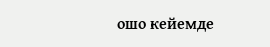ошо кейемде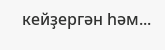кейҙергән һәм...